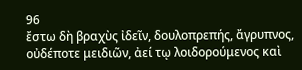96
ἔστω δὴ βραχὺς ἰδεῖν, δουλοπρεπής, ἄγρυπνος, οὐδέποτε μειδιῶν, ἀεί τῳ λοιδορούμενος καὶ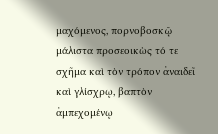μαχόμενος, πορνοβοσκῷ μάλιστα προσεοικὼς τό τε σχῆμα καὶ τὸν τρόπον ἀναιδεῖ καὶ γλίσχρῳ, βαπτὸν ἀμπεχομένῳ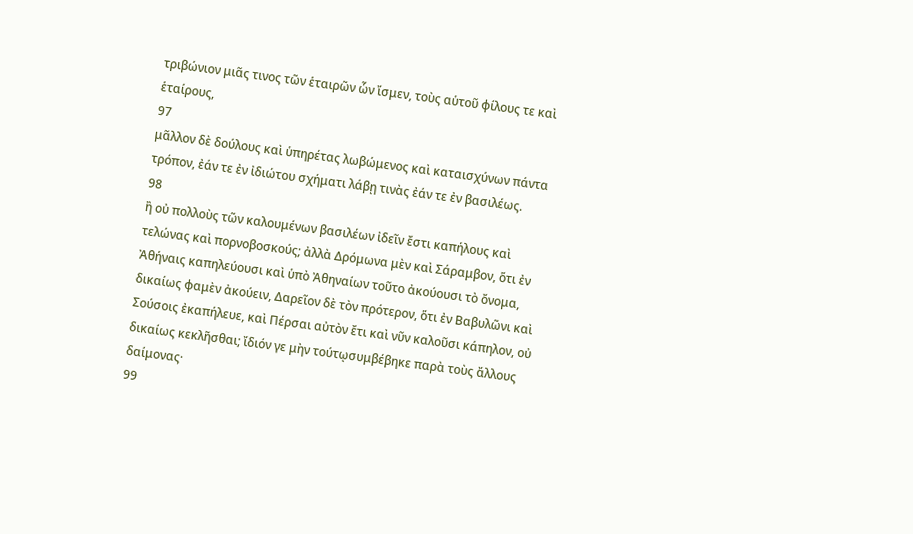τριβώνιον μιᾶς τινος τῶν ἑταιρῶν ὧν ἴσμεν, τοὺς αὑτοῦ φίλους τε καὶ ἑταίρους,
97
μᾶλλον δὲ δούλους καὶ ὑπηρέτας λωβώμενος καὶ καταισχύνων πάντα τρόπον, ἐάν τε ἐν ἰδιώτου σχήματι λάβῃ τινὰς ἐάν τε ἐν βασιλέως.
98
ἢ οὐ πολλοὺς τῶν καλουμένων βασιλέων ἰδεῖν ἔστι καπήλους καὶ τελώνας καὶ πορνοβοσκούς; ἀλλὰ Δρόμωνα μὲν καὶ Σάραμβον, ὅτι ἐν Ἀθήναις καπηλεύουσι καὶ ὑπὸ Ἀθηναίων τοῦτο ἀκούουσι τὸ ὄνομα, δικαίως φαμὲν ἀκούειν, Δαρεῖον δὲ τὸν πρότερον, ὅτι ἐν Βαβυλῶνι καὶ Σούσοις ἐκαπήλευε, καὶ Πέρσαι αὐτὸν ἔτι καὶ νῦν καλοῦσι κάπηλον, οὐ δικαίως κεκλῆσθαι; ἴδιόν γε μὴν τούτῳσυμβέβηκε παρὰ τοὺς ἄλλους δαίμονας·
99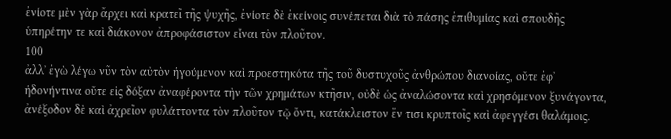ἐνίοτε μὲν γὰρ ἄρχει καὶ κρατεῖ τῆς ψυχῆς, ἐνίοτε δὲ ἐκείνοις συνέπεται διὰ τὸ πάσης ἐπιθυμίας καὶ σπουδῆς ὑπηρέτην τε καὶ διάκονον ἀπροφάσιστον εἶναι τὸν πλοῦτον.
100
ἀλλʼ ἐγὼ λέγω νῦν τὸν αὐτὸν ἡγούμενον καὶ προεστηκότα τῆς τοῦ δυστυχοῦς ἀνθρώπου διανοίας, οὔτε ἐφʼ ἡδονήντινα οὔτε εἰς δόξαν ἀναφέροντα τὴν τῶν χρημάτων κτῆσιν, οὐδὲ ὡς ἀναλώσοντα καὶ χρησόμενον ξυνάγοντα, ἀνέξοδον δὲ καὶ ἀχρεῖον φυλάττοντα τὸν πλοῦτον τῷ ὄντι, κατάκλειστον ἔν τισι κρυπτοῖς καὶ ἀφεγγέσι θαλάμοις.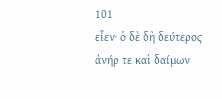101
εἶεν· ὁ δὲ δὴ δεύτερος ἀνήρ τε καὶ δαίμων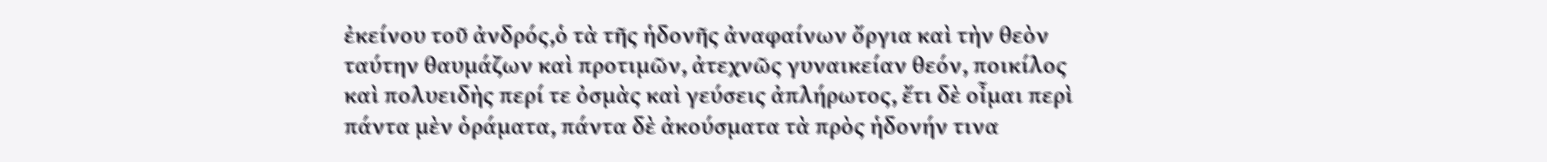ἐκείνου τοῦ ἀνδρός,ὁ τὰ τῆς ἡδονῆς ἀναφαίνων ὄργια καὶ τὴν θεὸν ταύτην θαυμάζων καὶ προτιμῶν, ἀτεχνῶς γυναικείαν θεόν, ποικίλος καὶ πολυειδὴς περί τε ὀσμὰς καὶ γεύσεις ἀπλήρωτος, ἔτι δὲ οἶμαι περὶ πάντα μὲν ὁράματα, πάντα δὲ ἀκούσματα τὰ πρὸς ἡδονήν τινα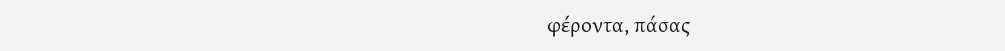φέροντα, πάσας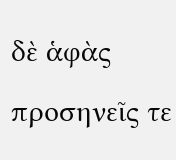δὲ ἁφὰς προσηνεῖς τε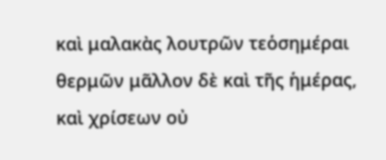καὶ μαλακὰς λουτρῶν τεὁσημέραι θερμῶν μᾶλλον δὲ καὶ τῆς ἡμέρας, καὶ χρίσεων οὐ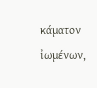κάματον ἰωμένων,